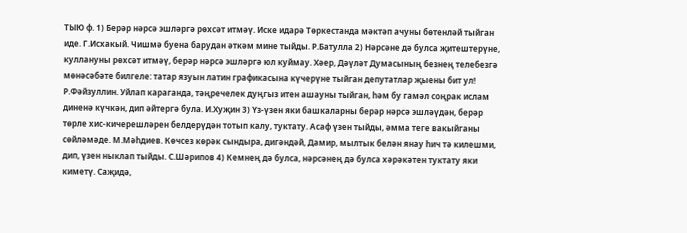ТЫЮ ф. 1) Берәр нәрсә эшләргә рөхсәт итмәү. Иске идарә Төркестанда мәктәп ачуны бөтенләй тыйган иде. Г.Исхакый. Чишмә буена барудан әткәм мине тыйды. Р.Батулла 2) Нәрсәне дә булса җитештерүне, куллануны рөхсәт итмәү, берәр нәрсә эшләргә юл куймау. Хәер, Дәүләт Думасының безнең телебезгә мөнәсәбәте билгеле: татар язуын латин графикасына күчерүне тыйган депутатлар җыены бит ул! Р.Фәйзуллин. Уйлап караганда, тәңречелек дуңгыз итен ашауны тыйган, һәм бу гамәл соңрак ислам диненә күчкән, дип әйтергә була. И.Хуҗин 3) Үз-үзен яки башкаларны берәр нәрсә эшләүдән, берәр төрле хис-кичерешләрен белдерүдән тотып калу, туктату. Асаф үзен тыйды, әмма теге вакыйганы сөйләмәде. М.Мәһдиев. Көчсез көрәк сындыра, дигәндәй, Дамир, мылтык белән янау һич тә килешми, дип, үзен ныклап тыйды. С.Шәрипов 4) Кемнең дә булса, нәрсәнең дә булса хәрәкәтен туктату яки киметү. Саҗидә,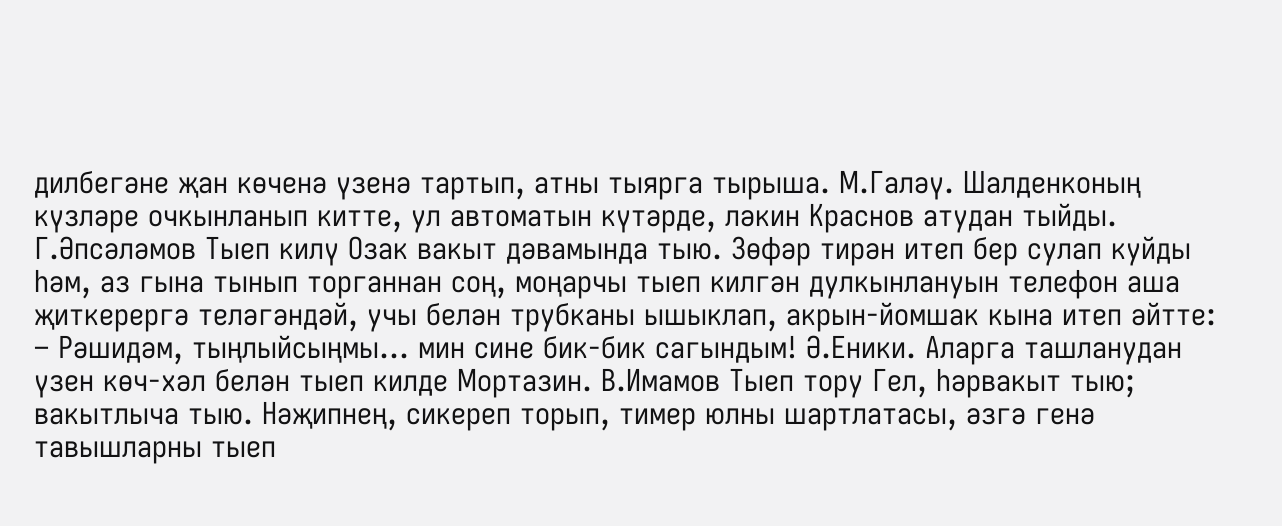дилбегәне җан көченә үзенә тартып, атны тыярга тырыша. М.Галәү. Шалденконың күзләре очкынланып китте, ул автоматын күтәрде, ләкин Краснов атудан тыйды. Г.Әпсәләмов Тыеп килү Озак вакыт дәвамында тыю. Зөфәр тирән итеп бер сулап куйды һәм, аз гына тынып торганнан соң, моңарчы тыеп килгән дулкынлануын телефон аша җиткерергә теләгәндәй, учы белән трубканы ышыклап, акрын-йомшак кына итеп әйтте: – Рәшидәм, тыңлыйсыңмы... мин сине бик-бик сагындым! Ә.Еники. Аларга ташланудан үзен көч-хәл белән тыеп килде Мортазин. В.Имамов Тыеп тору Гел, һәрвакыт тыю; вакытлыча тыю. Нәҗипнең, сикереп торып, тимер юлны шартлатасы, әзгә генә тавышларны тыеп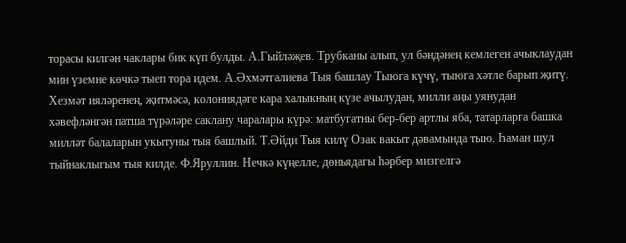торасы килгән чаклары бик күп булды. А.Гыйләҗев. Трубканы алып, ул бәндәнең кемлеген ачыклаудан мин үземне көчкә тыеп тора идем. А.Әхмәтгалиева Тыя башлау Тыюга күчү, тыюга хәтле барып җитү. Хезмәт ияләренең, җитмәсә, колониядәге кара халыкның күзе ачылудан, милли аңы уянудан хәвефләнгән патша түрәләре саклану чаралары күрә: матбугатны бер-бер артлы яба, татарларга башка милләт балаларын укытуны тыя башлый. Т.Әйди Тыя килү Озак вакыт дәвамында тыю. Һаман шул тыйнаклыгым тыя килде. Ф.Яруллин. Нечкә күңелле, дөньядагы һәрбер мизгелгә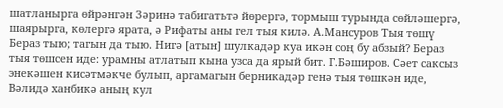шатланырга өйрәнгән Зәринә табигатьтә йөрергә, тормыш турында сөйләшергә, шаярырга, көлергә ярата, ә Рифаты аны гел тыя килә. А.Мансуров Тыя төшү Бераз тыю; тагын да тыю. Нигә [атын] шулкадәр куа икән соң бу абзый? Бераз тыя төшсен иде: урамны атлатып кына узса да ярый бит. Г.Бәширов. Сәет саксыз энекәшен кисәтмәкче булып, аргамагын берникадәр генә тыя төшкән иде, Вәлидә ханбикә аның кул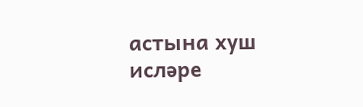астына хуш исләре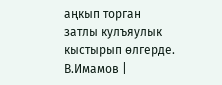аңкып торган затлы кулъяулык кыстырып өлгерде. В.Имамов |